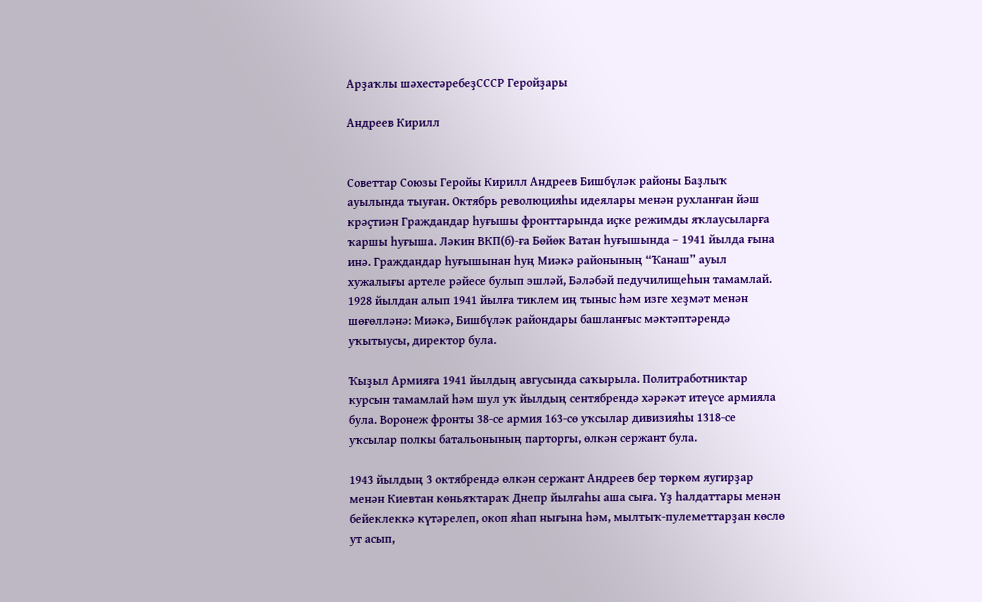Арҙаҡлы шәхестәребеҙСССР Геройҙары

Андреев Кирилл


Советтар Союзы Геройы Кирилл Андреев Бишбүләк районы Баҙлыҡ ауылында тыуған. Октябрь революцияһы идеялары менән рухланған йәш крәҫтиән Граждандар һуғышы фронттарында иҫке режимды яҡлаусыларға ҡаршы һуғыша. Ләкин ВКП(б)-ға Бөйөк Ватан һуғышында – 1941 йылда ғына инә. Граждандар һуғышынан һуң Миәкә районының “Ҡанаш” ауыл хужалығы артеле рәйесе булып эшләй, Бәләбәй педучилищеһын тамамлай. 1928 йылдан алып 1941 йылға тиклем иң тыныс һәм изге хеҙмәт менән шөғөлләнә: Миәкә, Бишбүләк райондары башланғыс мәктәптәрендә уҡытыусы, директор була.

Ҡыҙыл Армияға 1941 йылдың авгусында саҡырыла. Политработниктар курсын тамамлай һәм шул уҡ йылдың сентябрендә хәрәкәт итеүсе армияла була. Воронеж фронты 38-се армия 163-сө уҡсылар дивизияһы 1318-се уҡсылар полкы батальонының парторгы, өлкән сержант була.

1943 йылдың 3 октябрендә өлкән сержант Андреев бер төркөм яугирҙар менән Киевтан көньяҡтараҡ Днепр йылғаһы аша сыға. Үҙ һалдаттары менән бейеклеккә күтәрелеп, окоп яһап нығына һәм, мылтыҡ-пулеметтарҙан көслө ут асып,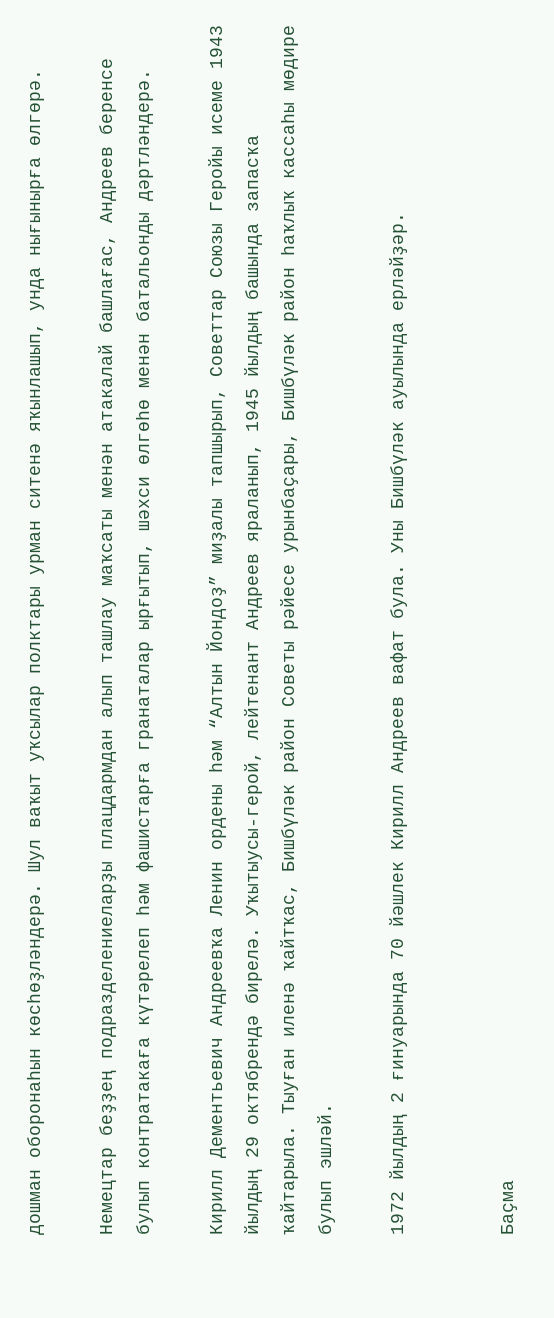дошман оборонаһын көсһөҙләндерә. Шул ваҡыт уҡсылар полктары урман ситенә яҡынлашып, унда нығынырға өлгөрә.

Немецтар беҙҙең подразделениеларҙы плацдармдан алып ташлау маҡсаты менән атакалай башлағас, Андреев беренсе булып контратакаға күтәрелеп һәм фашистарға гранаталар ырғытып, шәхси өлгөһө менән батальонды дәртләндерә.

Кирилл Дементьевич Андреевҡа Ленин ордены һәм “Алтын Йондоҙ” миҙалы тапшырып, Советтар Союзы Геройы исеме 1943 йылдың 29 октябрендә бирелә. Уҡытыусы-герой, лейтенант Андреев яраланып, 1945 йылдың башында запасҡа ҡайтарыла. Тыуған иленә ҡайтҡас, Бишбүләк район Советы рәйесе урынбаҫары, Бишбүләк район һаҡлыҡ кассаһы мөдире булып эшләй.

1972 йылдың 2 ғинуарында 70 йәшлек Кирилл Андреев вафат була. Уны Бишбүләк ауылында ерләйҙәр.


Баҫма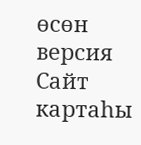өсөн версия    Сайт картаһы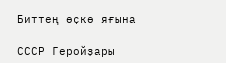Биттең өҫкө яғына

СССР Геройҙары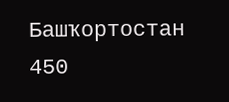Башҡортостан 450